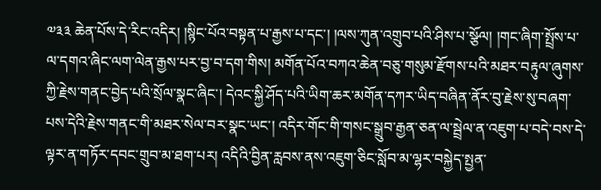༧༣༣ ཆེན་པོས་དེ་རིང་འདིར། །སྙིང་པོའ་བསྟན་པ་རྒྱས་པ་དང་། །ལས་ཀུན་འགྲུབ་པའི་ཤིས་པ་སྩོལ། །གང་ཞིག་སྤྲོས་པ་ལ་དགའ་ཞིང་ལག་ལེན་རྒྱས་པར་བྱ་བ་དག་གིས། མགོན་པོའ་བཀའ་ཆེན་བཅུ་གསུམ་རྫོགས་པའི་མཐར་བརྟུལ་ཞུགས་ཀྱི་རྗེས་གནང་བྱེད་པའི་སྲོལ་སྣང་ཞིང་། དེའང་སྐྱི་ཤོད་པའི་ཡིག་ཆར་མགོན་དཀར་ཡིད་བཞིན་ནོར་བུ་རྗེས་སུ་བཞག་པས་དེའི་རྗེས་གནང་གི་མཐར་སེལ་བར་སྣང་ཡང་། འདིར་གོང་གི་གསང་སྒྲུབ་རྒྱན་ཅན་ལ་སྦྲེལ་ན་འཇུག་པ་བདེ་བས་དེ་ལྟར་ན་གཏོར་དབང་གྲུབ་མ་ཐག་པར། འདིའི་བྱིན་རླབས་ནས་འཇུག་ཅིང་སློབ་མ་ལྷར་བསྐྱེད་སྤྱན་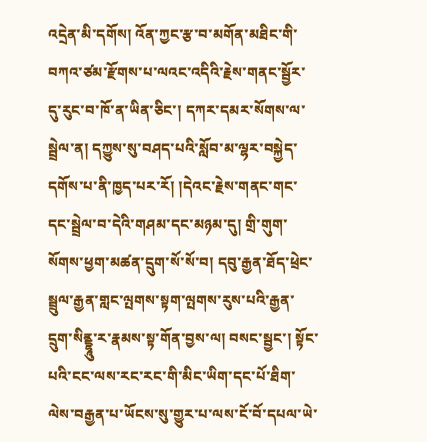འདྲེན་མི་དགོས། འོན་ཀྱང་རྩ་བ་མགོན་མཐིང་གི་བཀའ་ཙམ་རྫོགས་པ་ལའང་འདིའི་རྗེས་གནང་སྦྱོར་དུ་རུང་བ་ཁོ་ན་ཡིན་ཅིང་། དཀར་དམར་སོགས་ལ་སྦྲེལ་ན། དཀྱུས་སུ་བཤད་པའི་སློབ་མ་ལྷར་བསྐྱེད་དགོས་པ་ནི་ཁྱད་པར་རོ། །དེའང་རྗེས་གནང་གང་དང་སྦྲེལ་བ་དེའི་གཤམ་དང་མཉམ་དུ། གྲི་གུག་སོགས་ཕྱག་མཚན་དྲུག་སོ་སོ་བ། དབུ་རྒྱན་ཐོད་ཕྲེང་སྦྲུལ་རྒྱན་གླང་ལྤགས་སྟག་ལྤགས་རུས་པའི་རྒྱན་དྲུག་སིནྡྷཱུ་ར་རྣམས་སྟ་གོན་བྱས་ལ། བསང་སྦྱང་། སྟོང་པའི་ངང་ལས་རང་རང་གི་མིང་ཡིག་དང་པོ་ཐིག་ལེས་བརྒྱན་པ་ཡོངས་སུ་གྱུར་པ་ལས་ངོ་བོ་དཔལ་ཡེ་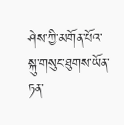ཤེས་ཀྱི་མགོན་པོའ་སྐུ་གསུང་ཐུགས་ཡོན་ཏན་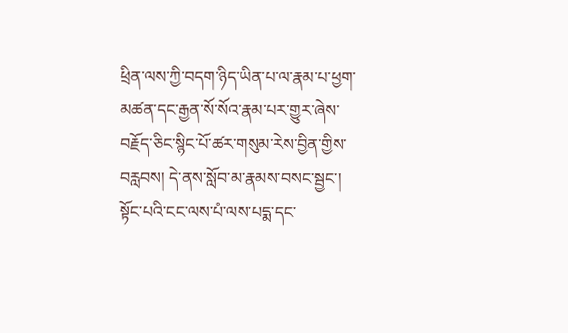ཕྲིན་ལས་ཀྱི་བདག་ཉིད་ཡིན་པ་ལ་རྣམ་པ་ཕྱག་མཚན་དང་རྒྱན་སོ་སོའ་རྣམ་པར་གྱུར་ཞེས་བརྗོད་ཅིང་སྙིང་པོ་ཚར་གསུམ་རེས་བྱིན་གྱིས་བརླབས། དེ་ནས་སློབ་མ་རྣམས་བསང་སྦྱང་། སྟོང་པའི་ངང་ལས་པཾ་ལས་པདྨ་དང་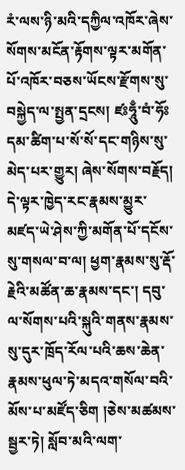རཾ་ལས་ཉི་མའི་དཀྱིལ་འཁོར་ཞེས་སོགས་མངོན་རྟོགས་ལྟར་མགོན་པོ་འཁོར་བཅས་ཡོངས་རྫོགས་སུ་བསྐྱེད་ལ་སྤྱན་དྲངས། ཛཿཧཱུྃ་བཾ་ཧོཿ དམ་ཚིག་པ་སོ་སོ་དང་གཉིས་སུ་མེད་པར་གྱུར། ཞེས་སོགས་བརྗོད། དེ་ལྟར་ཁྱེད་རང་རྣམས་མྱུར་མཛད་ཡེ་ཤེས་ཀྱི་མགོན་པོ་དངོས་སུ་གསལ་བ་ལ། ཕྱག་རྣམས་སུ་རྡོ་རྗེའི་མཚོན་ཆ་རྣམས་དང་། དབུ་ལ་སོགས་པའི་སྐུའི་གནས་རྣམས་སུ་དུར་ཁྲོད་རོལ་པའི་ཆས་ཆེན་རྣམས་ཕུལ་ཏེ་མདའ་གསོལ་བའི་མོས་པ་མཛོད་ཅིག །ཅེས་མཚམས་སྦྱར་ཏེ། སློབ་མའི་ལག་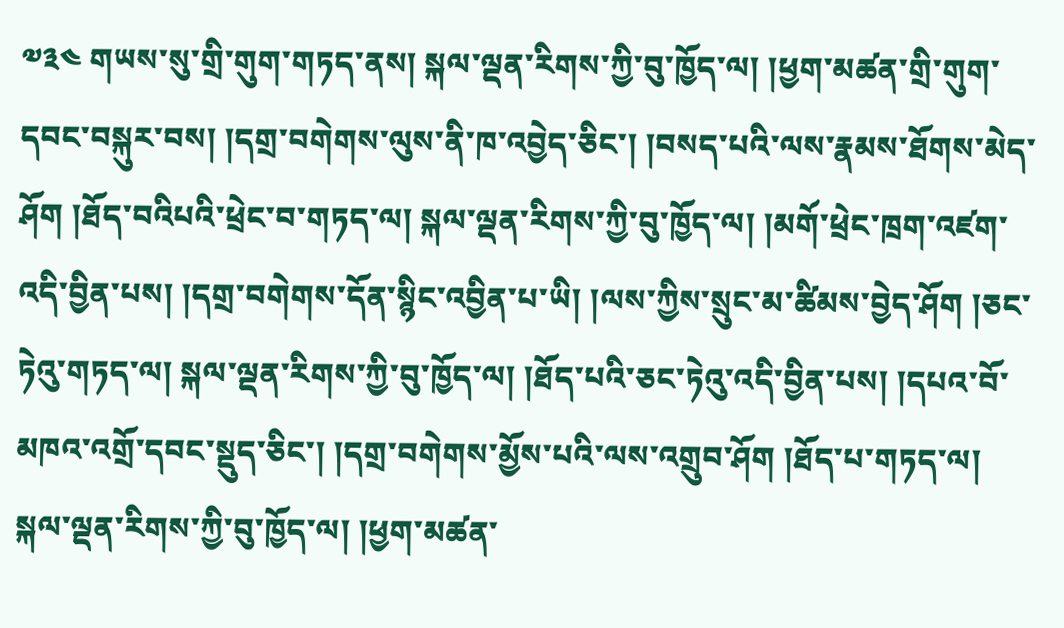༧༣༤ གཡས་སུ་གྲི་གུག་གཏད་ནས། སྐལ་ལྡན་རིགས་ཀྱི་བུ་ཁྱོད་ལ། །ཕྱག་མཚན་གྲི་གུག་དབང་བསྐུར་བས། །དགྲ་བགེགས་ལུས་ནི་ཁ་འབྱེད་ཅིང་། །བསད་པའི་ལས་རྣམས་ཐོགས་མེད་ཤོག །ཐོད་བའིཔའི་ཕྲེང་བ་གཏད་ལ། སྐལ་ལྡན་རིགས་ཀྱི་བུ་ཁྱོད་ལ། །མགོ་ཕྲེང་ཁྲག་འཛག་འདི་བྱིན་པས། །དགྲ་བགེགས་དོན་སྙིང་འབྱིན་པ་ཡི། །ལས་ཀྱིས་སྲུང་མ་ཚིམས་བྱེད་ཤོག །ཅང་ཏེའུ་གཏད་ལ། སྐལ་ལྡན་རིགས་ཀྱི་བུ་ཁྱོད་ལ། །ཐོད་པའི་ཅང་ཏེའུ་འདི་བྱིན་པས། །དཔའ་བོ་མཁའ་འགྲོ་དབང་སྡུད་ཅིང་། །དགྲ་བགེགས་མྱོས་པའི་ལས་འགྲུབ་ཤོག །ཐོད་པ་གཏད་ལ། སྐལ་ལྡན་རིགས་ཀྱི་བུ་ཁྱོད་ལ། །ཕྱག་མཚན་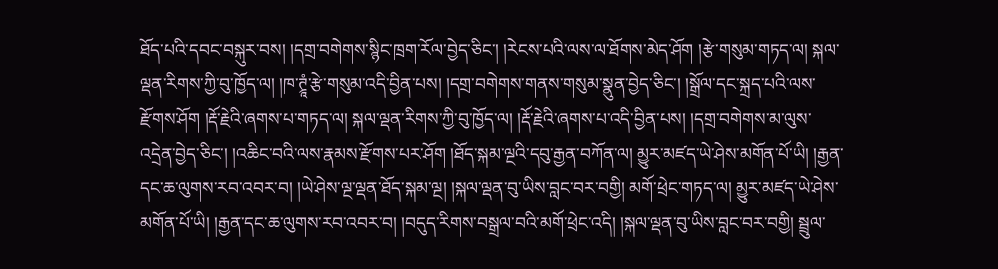ཐོད་པའི་དབང་བསྐུར་བས། །དགྲ་བགེགས་སྙིང་ཁྲག་རོལ་བྱེད་ཅིང་། །རེངས་པའི་ལས་ལ་ཐོགས་མེད་ཤོག །རྩེ་གསུམ་གཏད་ལ། སྐལ་ལྡན་རིགས་ཀྱི་བུ་ཁྱོད་ལ། །ཁ་ཊྲཱཾ་རྩེ་གསུམ་འདི་བྱིན་པས། །དགྲ་བགེགས་གནས་གསུམ་སྣུན་བྱེད་ཅིང་། །སྒྲོལ་དང་སྐྲད་པའི་ལས་རྫོགས་ཤོག །རྡོ་རྗེའི་ཞགས་པ་གཏད་ལ། སྐལ་ལྡན་རིགས་ཀྱི་བུ་ཁྱོད་ལ། །རྡོ་རྗེའི་ཞགས་པ་འདི་བྱིན་པས། །དགྲ་བགེགས་མ་ལུས་འདྲེན་བྱེད་ཅིང་། །འཆིང་བའི་ལས་རྣམས་རྫོགས་པར་ཤོག །ཐོད་སྐམ་ལྔའི་དབུ་རྒྱན་བཀོན་ལ། མྱུར་མཛད་ཡེ་ཤེས་མགོན་པོ་ཡི། །རྒྱན་དང་ཆ་ལུགས་རབ་འབར་བ། །ཡེ་ཤེས་ལྔ་ལྡན་ཐོད་སྐམ་ལྔ། །སྐལ་ལྡན་བུ་ཡིས་བླང་བར་བགྱི། མགོ་ཕྲེང་གཏད་ལ། མྱུར་མཛད་ཡེ་ཤེས་མགོན་པོ་ཡི། །རྒྱན་དང་ཆ་ལུགས་རབ་འབར་བ། །བདུད་རིགས་བསྒྲལ་བའི་མགོ་ཕྲེང་འདི། །སྐལ་ལྡན་བུ་ཡིས་བླང་བར་བགྱི། སྦྲུལ་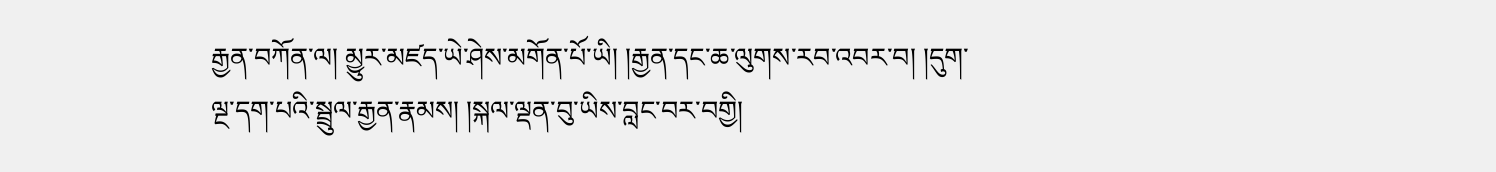རྒྱན་བཀོན་ལ། མྱུར་མཛད་ཡེ་ཤེས་མགོན་པོ་ཡི། །རྒྱན་དང་ཆ་ལུགས་རབ་འབར་བ། །དུག་ལྔ་དག་པའི་སྦྲུལ་རྒྱན་རྣམས། །སྐལ་ལྡན་བུ་ཡིས་བླང་བར་བགྱི།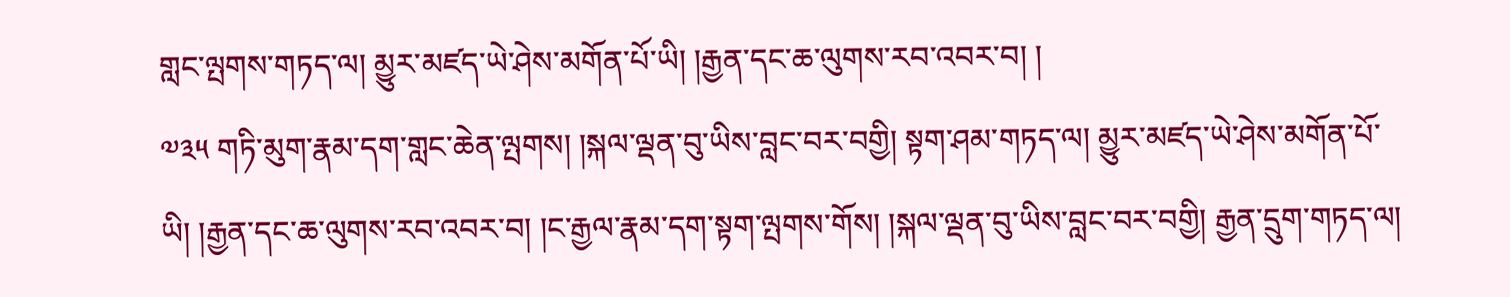གླང་ལྤགས་གཏད་ལ། མྱུར་མཛད་ཡེ་ཤེས་མགོན་པོ་ཡི། །རྒྱན་དང་ཆ་ལུགས་རབ་འབར་བ། །
༧༣༥ གཏི་མུག་རྣམ་དག་གླང་ཆེན་ལྤགས། །སྐལ་ལྡན་བུ་ཡིས་བླང་བར་བགྱི། སྟག་ཤམ་གཏད་ལ། མྱུར་མཛད་ཡེ་ཤེས་མགོན་པོ་ཡི། །རྒྱན་དང་ཆ་ལུགས་རབ་འབར་བ། །ང་རྒྱལ་རྣམ་དག་སྟག་ལྤགས་གོས། །སྐལ་ལྡན་བུ་ཡིས་བླང་བར་བགྱི། རྒྱན་དྲུག་གཏད་ལ།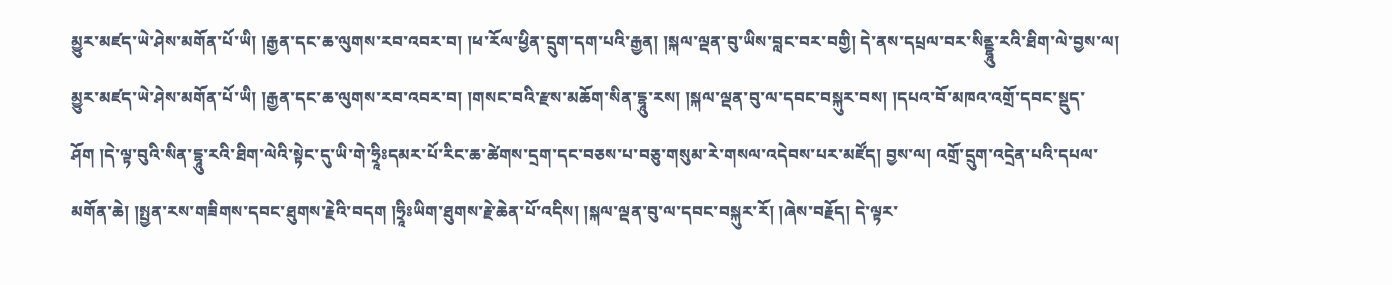མྱུར་མཛད་ཡེ་ཤེས་མགོན་པོ་ཡི། །རྒྱན་དང་ཆ་ལུགས་རབ་འབར་བ། །ཕ་རོལ་ཕྱིན་དྲུག་དག་པའི་རྒྱན། །སྐལ་ལྡན་བུ་ཡིས་བླང་བར་བགྱི། དེ་ནས་དཔྲལ་བར་སིནྡྷཱུ་རའི་ཐིག་ལེ་བྱས་ལ། མྱུར་མཛད་ཡེ་ཤེས་མགོན་པོ་ཡི། །རྒྱན་དང་ཆ་ལུགས་རབ་འབར་བ། །གསང་བའི་རྫས་མཆོག་སིན་དྷཱུ་རས། །སྐལ་ལྡན་བུ་ལ་དབང་བསྐུར་བས། །དཔའ་བོ་མཁའ་འགྲོ་དབང་སྡུད་ཤོག །དེ་ལྟ་བུའི་སིན་དྷཱུ་རའི་ཐིག་ལེའི་སྟེང་དུ་ཡི་གེ་ཧྲཱིཿདམར་པོ་རིང་ཆ་ཚེགས་དྲག་དང་བཅས་པ་བཅུ་གསུམ་རེ་གསལ་འདེབས་པར་མཛོད། བྱས་ལ། འགྲོ་དྲུག་འདྲེན་པའི་དཔལ་མགོན་ཆེ། །སྤྱན་རས་གཟིགས་དབང་ཐུགས་རྗེའི་བདག །ཧྲཱིཿཡིག་ཐུགས་རྗེ་ཆེན་པོ་འདིས། །སྐལ་ལྡན་བུ་ལ་དབང་བསྐུར་རོ། །ཞེས་བརྗོད། དེ་ལྟར་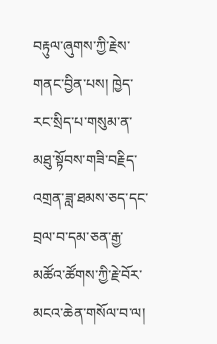བརྟུལ་ཞུགས་ཀྱི་རྗེས་གནང་བྱིན་པས། ཁྱེད་རང་སྲིད་པ་གསུམ་ན་མཐུ་སྟོབས་གཟི་བརྗིད་འགྲན་ཟླ་ཐམས་ཅད་དང་བྲལ་བ་དམ་ཅན་རྒྱ་མཚོའ་ཚོགས་ཀྱི་རྗེ་བོར་མངའ་ཆེན་གསོལ་བ་ལ།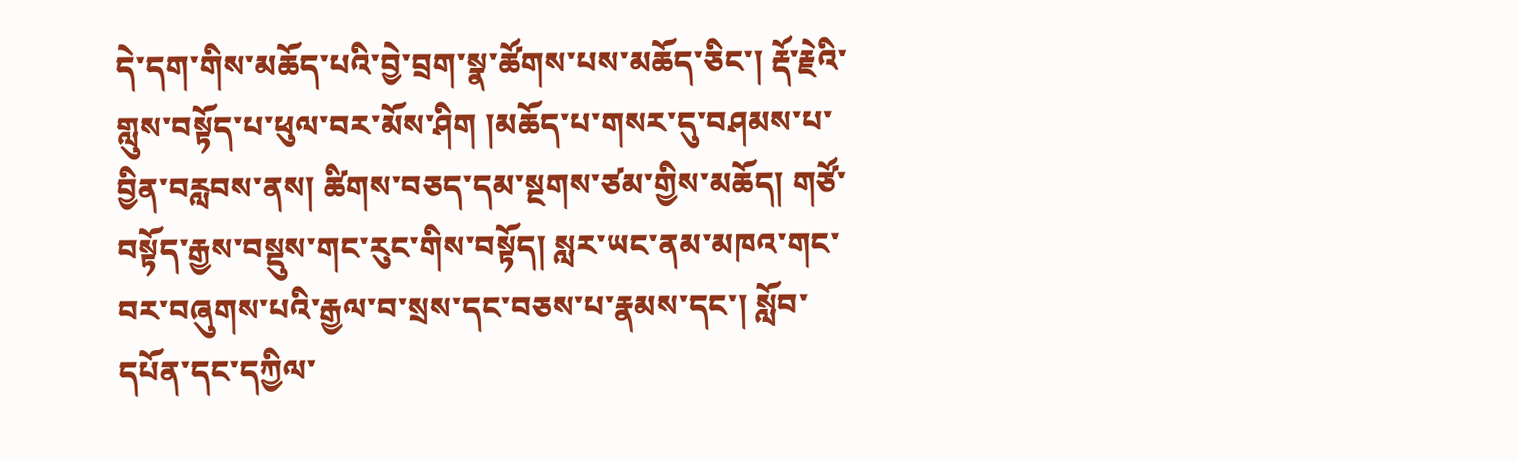དེ་དག་གིས་མཆོད་པའི་བྱེ་བྲག་སྣ་ཚོགས་པས་མཆོད་ཅིང་། རྡོ་རྗེའི་གླུས་བསྟོད་པ་ཕུལ་བར་མོས་ཤིག །མཆོད་པ་གསར་དུ་བཤམས་པ་བྱིན་བརླབས་ནས། ཚིགས་བཅད་དམ་སྔགས་ཙམ་གྱིས་མཆོད། གཙོ་བསྟོད་རྒྱས་བསྡུས་གང་རུང་གིས་བསྟོད། སླར་ཡང་ནམ་མཁའ་གང་བར་བཞུགས་པའི་རྒྱལ་བ་སྲས་དང་བཅས་པ་རྣམས་དང་། སློབ་དཔོན་དང་དཀྱིལ་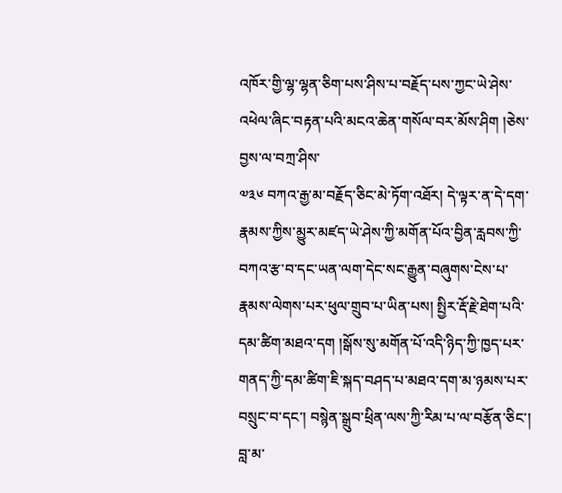འཁོར་གྱི་ལྷ་ལྷན་ཅིག་པས་ཤིས་པ་བརྗོད་པས་ཀྱང་ཡེ་ཤེས་འཕེལ་ཞིང་བརྟན་པའི་མངའ་ཆེན་གསོལ་བར་མོས་ཤིག །ཅེས་བྱས་ལ་བཀྲ་ཤིས་
༧༣༦ བཀའ་རྒྱ་མ་བརྗོད་ཅིང་མེ་ཏོག་འཐོར། དེ་ལྟར་ན་དེ་དག་རྣམས་ཀྱིས་མྱུར་མཛད་ཡེ་ཤེས་ཀྱི་མགོན་པོའ་བྱིན་རླབས་ཀྱི་བཀའ་རྩ་བ་དང་ཡན་ལག་དེང་སང་རྒྱུན་བཞུགས་ངེས་པ་རྣམས་ལེགས་པར་ཕུལ་གྲུབ་པ་ཡིན་པས། སྤྱིར་རྡོ་རྗེ་ཐེག་པའི་དམ་ཚིག་མཐའ་དག །སྒོས་སུ་མགོན་པོ་འདི་ཉིད་ཀྱི་ཁྱད་པར་གནད་ཀྱི་དམ་ཚིག་ཇི་སྐད་བཤད་པ་མཐའ་དག་མ་ཉམས་པར་བསྲུང་བ་དང་། བསྙེན་སྒྲུབ་ཕྲིན་ལས་ཀྱི་རིམ་པ་ལ་བརྩོན་ཅིང་། བླ་མ་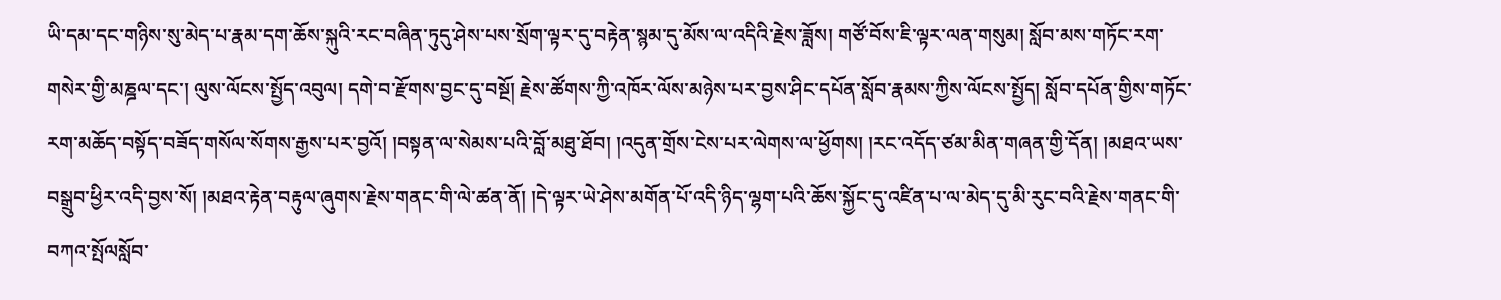ཡི་དམ་དང་གཉིས་སུ་མེད་པ་རྣམ་དག་ཆོས་སྐུའི་རང་བཞིན་ཏུདུ་ཤེས་པས་སྲོག་ལྟར་དུ་བརྟེན་སྙམ་དུ་མོས་ལ་འདིའི་རྗེས་ཟློས། གཙོ་བོས་ཇི་ལྟར་ལན་གསུམ། སློབ་མས་གཏོང་རག་གསེར་གྱི་མཎྜལ་དང་། ལུས་ལོངས་སྤྱོད་འབུལ། དགེ་བ་རྫོགས་བྱང་དུ་བསྔོ། རྗེས་ཚོགས་ཀྱི་འཁོར་ལོས་མཉེས་པར་བྱས་ཤིང་དཔོན་སློབ་རྣམས་ཀྱིས་ལོངས་སྤྱོད། སློབ་དཔོན་གྱིས་གཏོང་རག་མཆོད་བསྟོད་བཟོད་གསོལ་སོགས་རྒྱས་པར་བྱའོ། །བསྟན་ལ་སེམས་པའི་བློ་མཐུ་ཐོབ། །འདུན་གྲོས་ངེས་པར་ལེགས་ལ་ཕྱོགས། །རང་འདོད་ཙམ་མིན་གཞན་གྱི་དོན། །མཐའ་ཡས་བསྒྲུབ་ཕྱིར་འདི་བྱས་སོ། །མཐའ་རྟེན་བརྟུལ་ཞུགས་རྗེས་གནང་གི་ལེ་ཚན་ནོ། །དེ་ལྟར་ཡེ་ཤེས་མགོན་པོ་འདི་ཉིད་ལྷག་པའི་ཆོས་སྐྱོང་དུ་འཛིན་པ་ལ་མེད་དུ་མི་རུང་བའི་རྗེས་གནང་གི་བཀའ་སྤོལསློབ་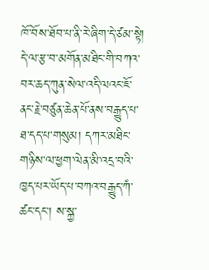ཁོ་བོས་ཐོབ་པ་ནི་རེ་ཞིག་དེ་ཙམ་སྟེ། དེ་ལ་རྩ་བ་མགོན་མཐིང་གི་བཀའ་བར་ཆད་ཀུན་སེལ་འདི་ལའང་ཇོ་ནང་རྗེ་བཙུན་ཆེན་པོ་ནས་བརྒྱུད་པ་ཐ་དད་པ་གསུམ། དཀར་མཐིང་གཉིས་ལ་ཕྱག་ལེན་མི་འདྲ་བའི་ཁྱད་པར་ཡོད་པ་བཀའ་བརྒྱུད་ཀཾ་ཚང་དང་། ས་སྐྱ་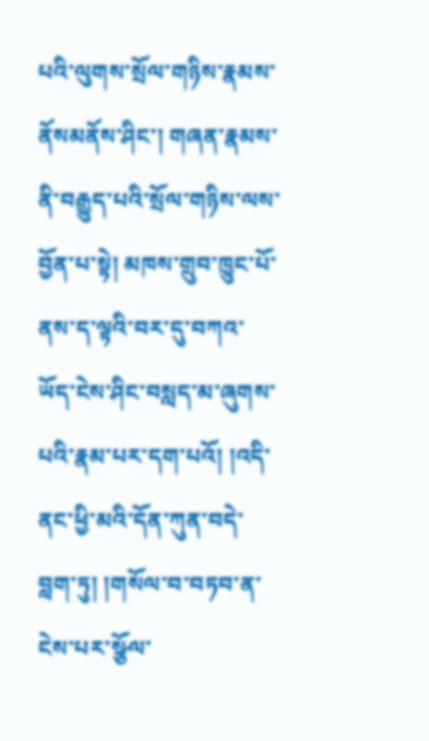པའི་ལུགས་སྲོལ་གཉིས་རྣམས་ནོསམནོས་ཤིང་། གཞན་རྣམས་ནི་བརྒྱུད་པའི་སྲོལ་གཉིས་ལས་བྱོན་པ་སྟེ། མཁས་གྲུབ་ཁྱུང་པོ་ནས་ད་ལྟའི་བར་དུ་བཀའ་ཡོད་ངེས་ཤིང་བསླད་མ་ཞུགས་པའི་རྣམ་པར་དག་པའོ། །འདི་ནང་ཕྱི་མའི་དོན་ཀུན་བདེ་བླག་ཏུ། །གསོལ་བ་བཏབ་ན་ངེས་པར་སྩོལ་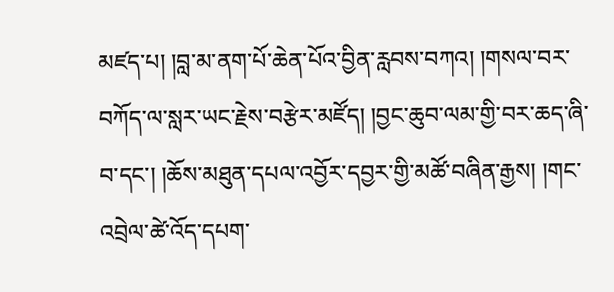མཛད་པ། །བླ་མ་ནག་པོ་ཆེན་པོའ་བྱིན་རླབས་བཀའ། །གསལ་བར་བཀོད་ལ་སླར་ཡང་རྗེས་བརྩེར་མཛོད། །བྱང་ཆུབ་ལམ་གྱི་བར་ཆད་ཞི་བ་དང་། །ཆོས་མཐུན་དཔལ་འབྱོར་དབྱར་གྱི་མཚོ་བཞིན་རྒྱས། །གང་འབྲེལ་ཚེ་འོད་དཔག་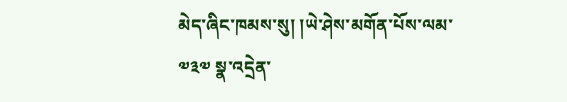མེད་ཞིང་ཁམས་སུ། །ཡེ་ཤེས་མགོན་པོས་ལམ་
༧༣༧ སྣ་འདྲེན་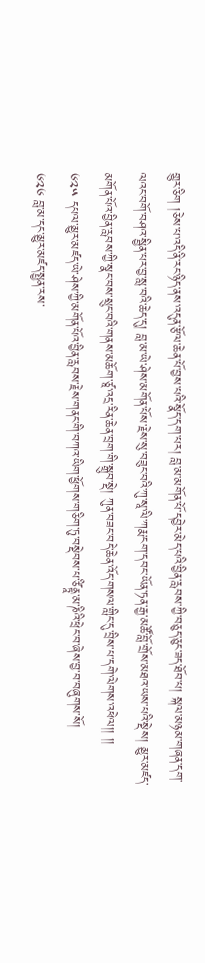གྱུར་ཅིག །ཅེས་པ་འདི་ནི་རང་ཉིད་ནས་འདུན་རྩོལ་ཆེན་པོ་བྱས་པའི་སྣོད་དག་པར། བླ་མ་མགོན་པོ་དབྱེར་མེད་པའི་བྱིན་རླབས་ཀྱི་བཅུད་ཅུང་ཟད་ཐོབ་པ། སྐལ་མཉམ་གཞན་དག་ལའང་བགོ་བཤའ་སྦྱིན་པར་བྱ་སླ་བའི་ཆེད་དུ། བླ་མ་ཡེ་ཤེས་མགོན་པོས་རྗེས་སུ་བཟུང་བའི་ཀུ་སཱ་ལི་ཀརྨ་ངག་དབང་ཡོན་ཏན་རྒྱ་མཚོ་བློ་གྲོས་མཐའ་ཡས་པའི་སྡེས། མྱུར་མཛད་མགོན་པོའ་བྱིན་རླབས་ཀྱི་སྣང་བས་སྲུང་བའི་གནས་མཆོག་ཙཱ་འདྲ་རིན་ཆེན་བྲག་གི་སྒྲུབ་སྡེ། ཀུན་བཟང་བདེ་ཆེན་འོད་གསལ་གླིང་དུ་བྲིས་པ་དགེ་ལེགས་འཕེལ།། །།
༦༢༥ དཔལ་མྱུར་མཛད་ཡེ་ཤེས་ཀྱི་མགོན་པོའ་བྱིན་རླབས་རྗེས་གནང་གི་བཀའ་ཡིག་ཕྱོགས་གཅིག་ཏུ་བསྡེབས་པ་ཙིནྟཱ་མ་ཎིའི་ཕྲེང་བ་ཞེས་བྱ་བ་བཞུགས་སོ།
༦༢༦ བླ་མ་དང་མྱུར་མཛད་སྤྱན་རས་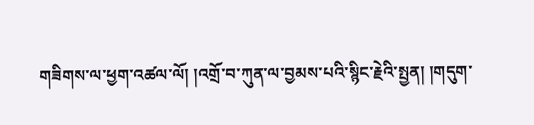གཟིགས་ལ་ཕྱག་འཚལ་ལོ། །འགྲོ་བ་ཀུན་ལ་བྱམས་པའི་སྙིང་རྗེའི་སྤྱན། །གདུག་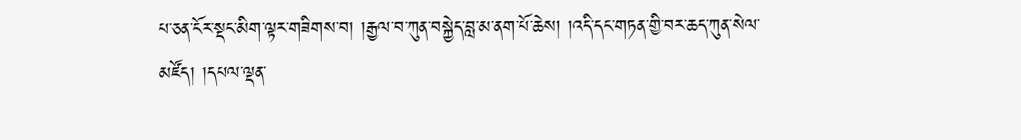པ་ཅན་ངོར་སྡང་མིག་ལྟར་གཟིགས་བ། །རྒྱལ་བ་ཀུན་བསྐྱེད་བླ་མ་ནག་པོ་ཆེས། །འདི་དང་གཏན་གྱི་བར་ཆད་ཀུན་སེལ་མཛོད། །དཔལ་ལྡན་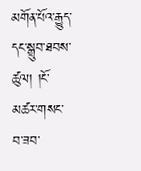མགོན་པོའ་རྒྱུད་དང་སྒྲུབ་ཐབས་ཚུལ། །ངོ་མཚར་གསང་བ་ཟབ་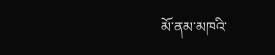མོ་ནམ་མཁའི་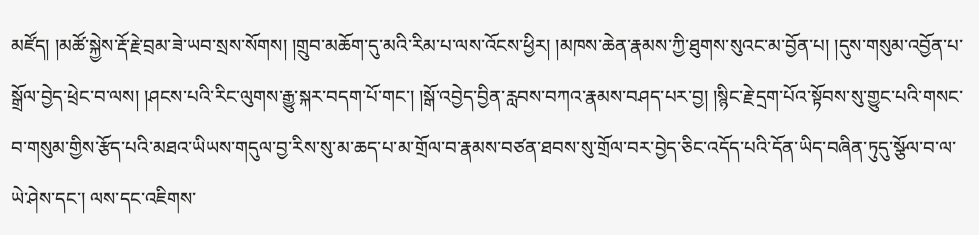མཛོད། །མཚོ་སྐྱེས་རྡོ་རྗེ་བྲམ་ཟེ་ཡབ་སྲས་སོགས། །གྲུབ་མཆོག་དུ་མའི་རིམ་པ་ལས་འོངས་ཕྱིར། །མཁས་ཆེན་རྣམས་ཀྱི་ཐུགས་སུའང་མ་བྱོན་པ། །དུས་གསུམ་འབྱོན་པ་སྒྲོལ་བྱེད་ཕྲེང་བ་ལས། །ཤངས་པའི་རིང་ལུགས་རྒྱུ་སྐར་བདག་པོ་གང་། །སྒོ་འབྱེད་བྱིན་རླབས་བཀའ་རྣམས་བཤད་པར་བྱ། །སྙིང་རྗེ་དྲག་པོའ་སྟོབས་སུ་གྱུང་པའི་གསང་བ་གསུམ་གྱིས་རྩོད་པའི་མཐའ་ཡིཡས་གདུལ་བྱ་རིས་སུ་མ་ཆད་པ་མ་གྲོལ་བ་རྣམས་བཙན་ཐབས་སུ་གྲོལ་བར་བྱེད་ཅིང་འདོད་པའི་དོན་ཡིད་བཞིན་ཏུདུ་སྩོལ་བ་ལ་ཡེ་ཤེས་དང་། ལས་དང་འཇིགས་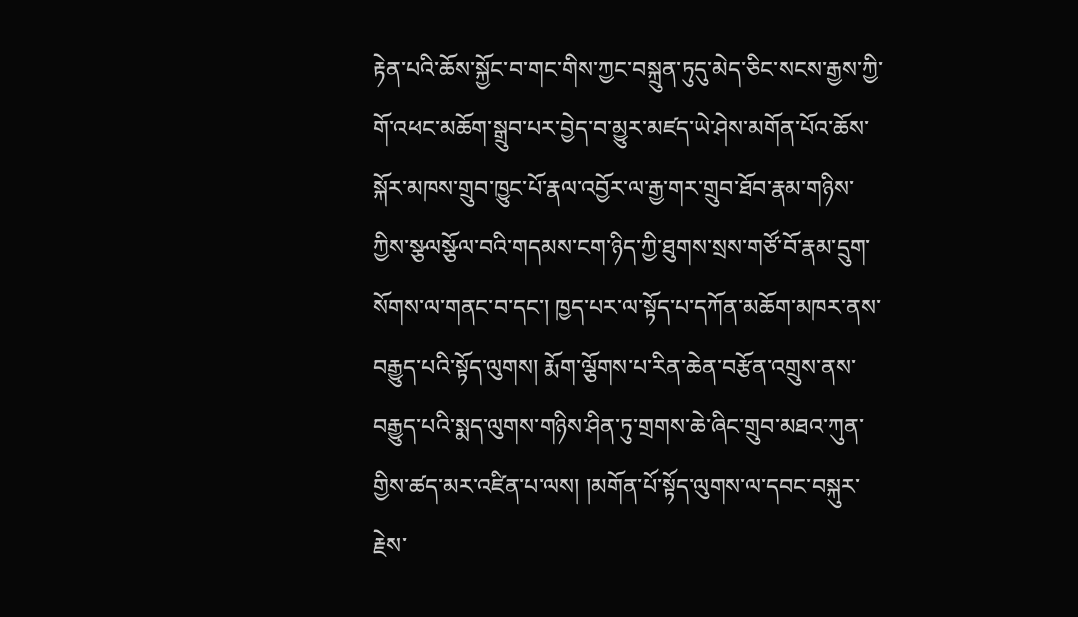རྟེན་པའི་ཆོས་སྐྱོང་བ་གང་གིས་ཀྱང་བསྐྲུན་ཏུདུ་མེད་ཅིང་སངས་རྒྱས་ཀྱི་གོ་འཕང་མཆོག་སྒྲུབ་པར་བྱེད་བ་མྱུར་མཛད་ཡེ་ཤེས་མགོན་པོའ་ཆོས་སྐོར་མཁས་གྲུབ་ཁྱུང་པོ་རྣལ་འབྱོར་ལ་རྒྱ་གར་གྲུབ་ཐོབ་རྣམ་གཉིས་ཀྱིས་སྩལསྩོལ་བའི་གདམས་ངག་ཉིད་ཀྱི་ཐུགས་སྲས་གཙོ་བོ་རྣམ་དྲུག་སོགས་ལ་གནང་བ་དང་། ཁྱད་པར་ལ་སྟོད་པ་དཀོན་མཆོག་མཁར་ནས་བརྒྱུད་པའི་སྟོད་ལུགས། རྨོག་ལྕོགས་པ་རིན་ཆེན་བརྩོན་འགྲུས་ནས་བརྒྱུད་པའི་སྨད་ལུགས་གཉིས་ཤིན་ཏུ་གྲགས་ཆེ་ཞིང་གྲུབ་མཐའ་ཀུན་གྱིས་ཚད་མར་འཛིན་པ་ལས། །མགོན་པོ་སྟོད་ལུགས་ལ་དབང་བསྐུར་རྗེས་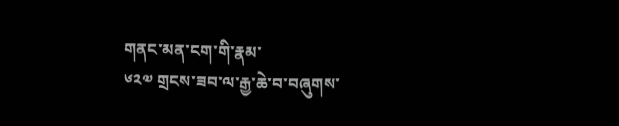གནང་མན་ངག་གི་རྣམ་
༦༢༧ གྲངས་ཟབ་ལ་རྒྱ་ཆེ་བ་བཞུགས་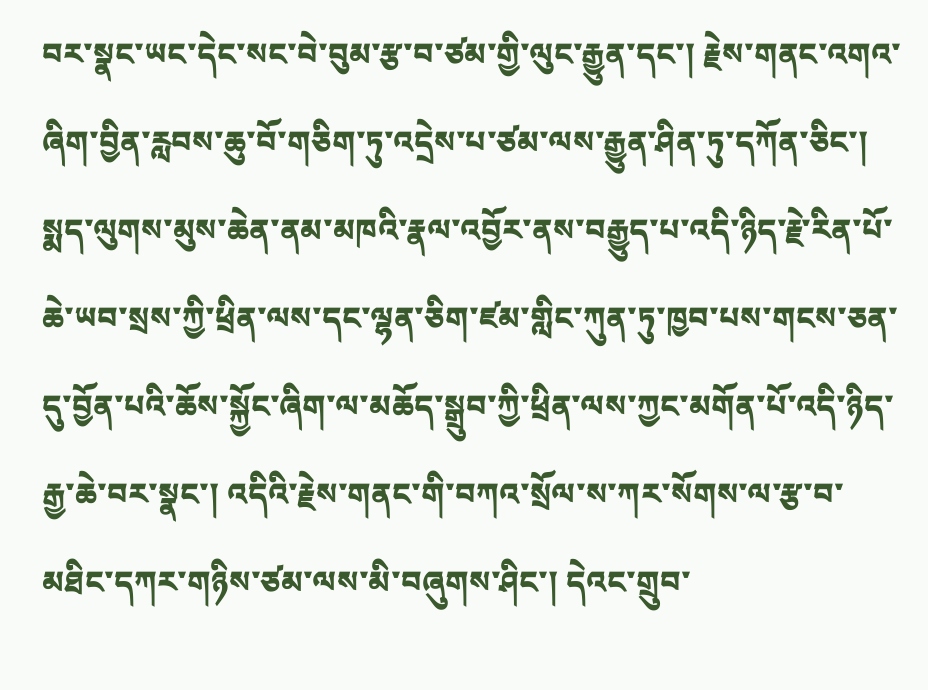བར་སྣང་ཡང་དེང་སང་བེ་བུམ་རྩ་བ་ཙམ་གྱི་ལུང་རྒྱུན་དང་། རྗེས་གནང་འགའ་ཞིག་བྱིན་རླབས་ཆུ་བོ་གཅིག་ཏུ་འདྲེས་པ་ཙམ་ལས་རྒྱུན་ཤིན་ཏུ་དཀོན་ཅིང་། སྨད་ལུགས་མུས་ཆེན་ནམ་མཁའི་རྣལ་འབྱོར་ནས་བརྒྱུད་པ་འདི་ཉིད་རྗེ་རིན་པོ་ཆེ་ཡབ་སྲས་ཀྱི་ཕྲིན་ལས་དང་ལྷན་ཅིག་ཛམ་གླིང་ཀུན་ཏུ་ཁྱབ་པས་གངས་ཅན་དུ་བྱོན་པའི་ཆོས་སྐྱོང་ཞིག་ལ་མཆོད་སྒྲུབ་ཀྱི་ཕྲིན་ལས་ཀྱང་མགོན་པོ་འདི་ཉིད་རྒྱ་ཆེ་བར་སྣང་། འདིའི་རྗེས་གནང་གི་བཀའ་སྲོལ་ས་ཀར་སོགས་ལ་རྩ་བ་མཐིང་དཀར་གཉིས་ཙམ་ལས་མི་བཞུགས་ཤིང་། དེའང་གྲུབ་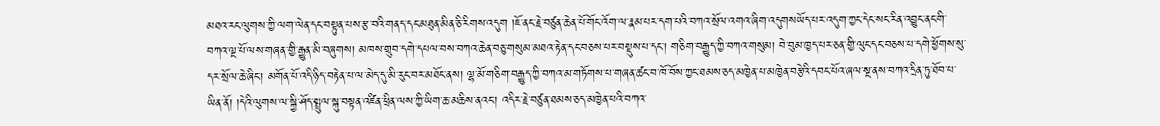མཐའ་རང་ལུགས་ཀྱི་ལག་ལེན་དང་བསྟུན་པས་རྩ་བའི་གནད་དང་མཐུན་མིན་ཅི་རིགས་འདུག །ཇོ་ནང་རྗེ་བཙུན་ཆེན་པོ་གོང་འོག་ལ་རྣམ་པར་དག་པའི་བཀའ་སྲོལ་འགའ་ཞིག་འདུགསཡོད་པར་འདུག་ཀྱང་དེང་སང་རིན་འབྱུང་ནང་གི་བཀའ་ལྔ་པོ་ལས་གཞན་གྱི་རྒྱུན་མི་བཞུགས། མཁས་གྲུབ་དགེ་དཔལ་བས་བཀའ་ཆེན་བཅུ་གསུམ་མཐའ་རྟེན་དང་བཅས་པར་བསྡུས་པ་དང་། གཅིག་བརྒྱུད་ཀྱི་བཀའ་གསུམ། བེ་བུམ་ཁྱད་པར་ཅན་གྱི་ལུང་དང་བཅས་པ་དགེ་ཕྱོགས་སུ་དར་སྲོལ་ཆེ་ཞིང་། མགོན་པོ་འདི་ཉིད་བརྟེན་པ་ལ་མེད་དུ་མི་རུང་བར་མཐོང་ནས། ལྷ་མོ་གཅིག་བརྒྱུད་ཀྱི་བཀའ་མ་གཏོགས་པ་གཞན་ཚང་བ་ཁོ་བོས་ཀྱང་ཐམས་ཅད་མཁྱེན་པ་མཁྱེན་བརྩེའི་དབང་པོའ་ཞལ་སྔ་ནས་བཀའ་དྲིན་ཏུ་ཐོབ་པ་ཡིན་ནོ། །དེའི་ལུགས་ལ་སྐྱི་ཤོད་སྤྲུལ་སྐུ་བསྟན་འཛིན་ཕྲིན་ལས་ཀྱི་ཡིག་ཆ་མཆིས་ནའང་། འདིར་རྗེ་བཙུན་ཐམས་ཅད་མཁྱེན་པའི་བཀའ་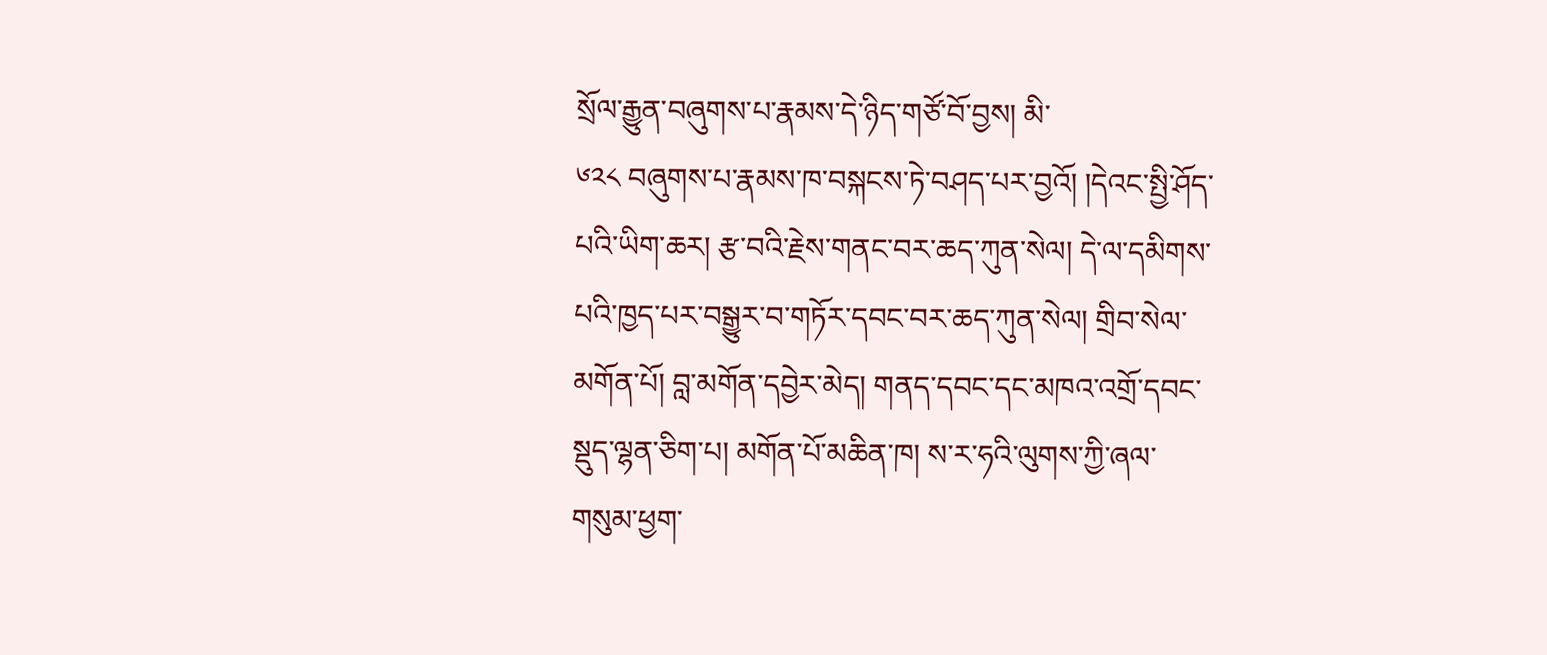སྲོལ་རྒྱུན་བཞུགས་པ་རྣམས་དེ་ཉིད་གཙོ་བོ་བྱས། མི་
༦༢༨ བཞུགས་པ་རྣམས་ཁ་བསྐངས་ཏེ་བཤད་པར་བྱའོ། །དེའང་སྤྱི་ཤོད་པའི་ཡིག་ཆར། རྩ་བའི་རྗེས་གནང་བར་ཆད་ཀུན་སེལ། དེ་ལ་དམིགས་པའི་ཁྱད་པར་བསྒྱུར་བ་གཏོར་དབང་བར་ཆད་ཀུན་སེལ། གྲིབ་སེལ་མགོན་པོ། བླ་མགོན་དབྱེར་མེད། གནད་དབང་དང་མཁའ་འགྲོ་དབང་སྡུད་ལྷན་ཅིག་པ། མགོན་པོ་མཆིན་ཁ། ས་ར་ཧའི་ལུགས་ཀྱི་ཞལ་གསུམ་ཕྱག་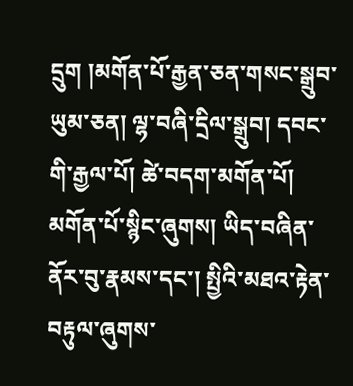དྲུག །མགོན་པོ་རྒྱན་ཅན་གསང་སྒྲུབ་ཡུམ་ཅན། ལྷ་བཞི་དྲིལ་སྒྲུབ། དབང་གི་རྒྱལ་པོ། ཚེ་བདག་མགོན་པོ། མགོན་པོ་སྙིང་ཞུགས། ཡིད་བཞིན་ནོར་བུ་རྣམས་དང་། སྤྱིའི་མཐའ་རྟེན་བརྟུལ་ཞུགས་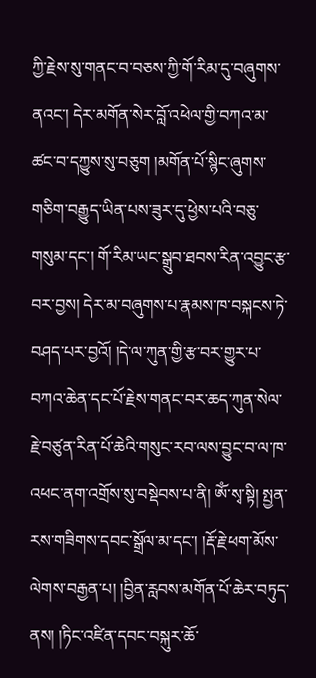ཀྱི་རྗེས་སུ་གནང་བ་བཅས་ཀྱི་གོ་རིམ་དུ་བཞུགས་ནའང་། དེར་མགོན་སེར་བློ་འཕེལ་གྱི་བཀའ་མ་ཚང་བ་དཀྱུས་སུ་བཅུག །མགོན་པོ་སྙིང་ཞུགས་གཅིག་བརྒྱུད་ཡིན་པས་ཟུར་དུ་ཕྱེས་པའི་བཅུ་གསུམ་དང་། གོ་རིམ་ཡང་སྒྲུབ་ཐབས་རིན་འབྱུང་རྩ་བར་བྱས། དེར་མ་བཞུགས་པ་རྣམས་ཁ་བསྐངས་ཏེ་བཤད་པར་བྱའོ། །དེ་ལ་ཀུན་གྱི་རྩ་བར་གྱུར་པ་བཀའ་ཆེན་དང་པོ་རྗེས་གནང་བར་ཆད་ཀུན་སེལ་རྗེ་བཙུན་རིན་པོ་ཆེའི་གསུང་རབ་ལས་བྱུང་བ་ལ་ཁ་འཕང་ནག་འགྲོས་སུ་བསྡེབས་པ་ནི། ༀ་སྭ་སྟི། སྤྱན་རས་གཟིགས་དབང་སྒྲོལ་མ་དང་། །རྡོ་རྗེ་ཕག་མོས་ལེགས་བརྒྱན་པ། །བྱིན་རླབས་མགོན་པོ་ཆེར་བཏུད་ནས། །ཏིང་འཛིན་དབང་བསྐུར་ཆོ་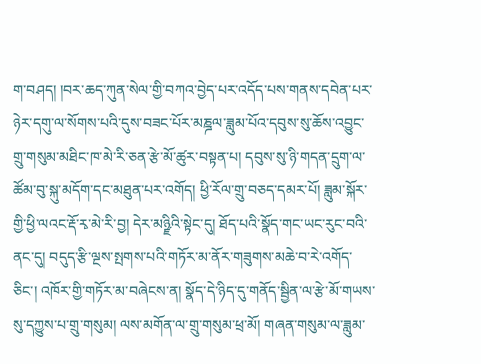ག་བཤད། །བར་ཆད་ཀུན་སེལ་གྱི་བཀའ་བྱེད་པར་འདོད་པས་གནས་དབེན་པར་ཉེར་དགུ་ལ་སོགས་པའི་དུས་བཟང་པོར་མཎྜལ་ཟླུམ་པོའ་དབུས་སུ་ཆོས་འབྱུང་གྲུ་གསུམ་མཐིང་ཁ་མེ་རི་ཅན་རྩེ་མོ་ཚུར་བསྟན་པ། དབུས་སུ་ཉི་གདན་དྲུག་ལ་ཚོམ་བུ་སྐུ་མདོག་དང་མཐུན་པར་འགོད། ཕྱི་རོལ་གྲུ་བཅད་དམར་པོ། ཟླུམ་སྐོར་གྱི་ཕྱི་ལའང་རྡོ་རྭ་མེ་རི་བྱ། དེར་མཉྫིའི་སྟེང་དུ། ཐོད་པའི་སྣོད་གང་ཡང་རུང་བའི་ནང་དུ། བདུད་རྩི་ལྔས་སྤགས་པའི་གཏོར་མ་ནོར་གཟུགས་མཆེ་བ་རེ་འགོད་ཅིང་། འཁོར་གྱི་གཏོར་མ་བཞེངས་ན། སྣོད་དེ་ཉིད་དུ་གནོད་སྦྱིན་ལ་རྩེ་མོ་གཡས་སུ་དཀྱུས་པ་གྲུ་གསུམ། ལས་མགོན་ལ་གྲུ་གསུམ་ཕྲ་མོ། གཞན་གསུམ་ལ་ཟླུམ་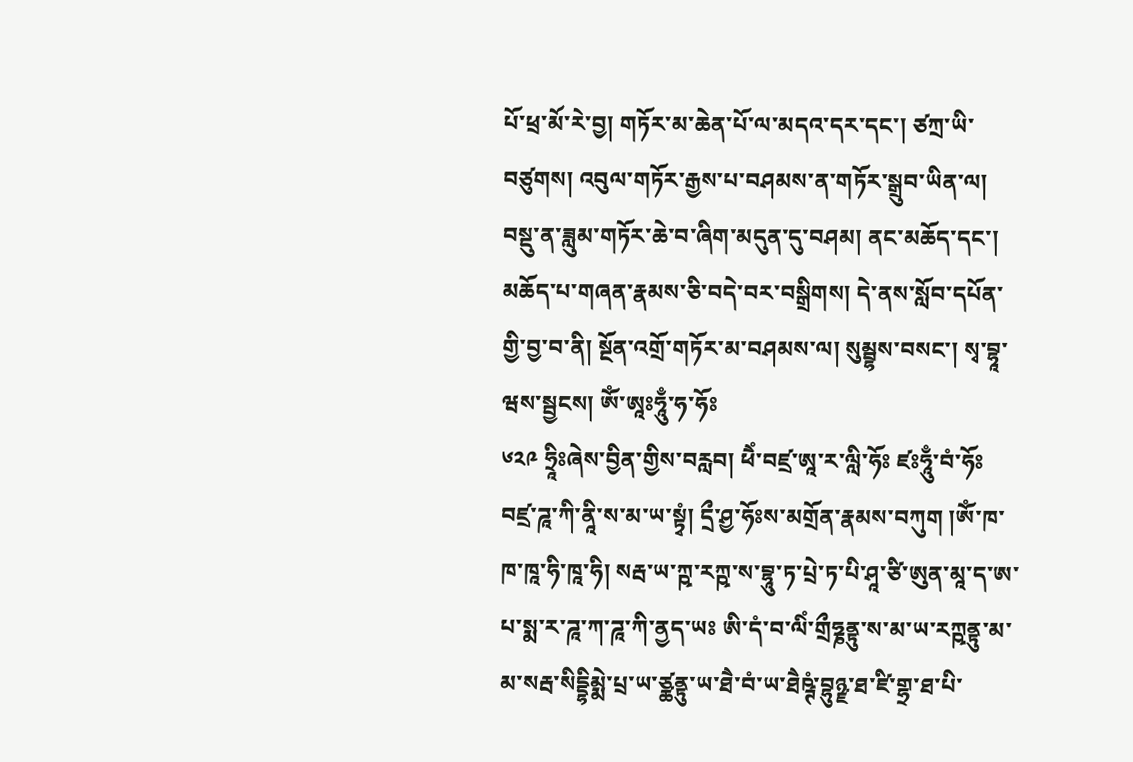པོ་ཕྲ་མོ་རེ་བྱ། གཏོར་མ་ཆེན་པོ་ལ་མདའ་དར་དང་། ཙཀྲ་ཡི་བཙུགས། འབུལ་གཏོར་རྒྱས་པ་བཤམས་ན་གཏོར་སྒྲུབ་ཡིན་ལ། བསྡུ་ན་ཟླུམ་གཏོར་ཆེ་བ་ཞིག་མདུན་དུ་བཤམ། ནང་མཆོད་དང་། མཆོད་པ་གཞན་རྣམས་ཅི་བདེ་བར་བསྒྲིགས། དེ་ནས་སློབ་དཔོན་གྱི་བྱ་བ་ནི། སྔོན་འགྲོ་གཏོར་མ་བཤམས་ལ། སུམྦྷས་བསང་། སྭ་བྷཱ་ཝས་སྦྱངས། ༀ་ཨཱཿཧཱུྃ་ཧ་ཧོཿ
༦༢༩ ཧྲཱིཿཞེས་བྱིན་གྱིས་བརླབ། ཕཻཾ་བཛྲ་ཨཱ་ར་ལླི་ཧོཿ ཛཿཧཱུྃ་བཾ་ཧོཿ བཛྲ་ཌཱ་ཀི་ནཱི་ས་མ་ཡ་སྟྭཾ། དྲྀ་ཤྱ་ཧོཿས་མགྲོན་རྣམས་བཀུག །ༀ་ཁ་ཁ་ཁཱ་ཧི་ཁཱ་ཧི། སརྦ་ཡ་ཀྵ་རཀྵ་ས་བྷཱུ་ཏ་པྲེ་ཏ་པི་ཤཱ་ཙི་ཨུན་མཱ་ད་ཨ་པ་སྨ་ར་ཌཱ་ཀ་ཌཱ་ཀི་ནྱད་ཡཿ ཨི་དཾ་བ་ལིཾ་གྲྀཧྞནྟུ་ས་མ་ཡ་རཀྵནྟུ་མ་མ་སརྦ་སིདྡྷིམྨེ་པྲ་ཡ་ཙྪནྟུ་ཡ་ཐཻ་བཾ་ཡ་ཐཻཥྚཾ་བྷུཉྫ་ཐ་ཛི་གྷྲ་ཐ་པི་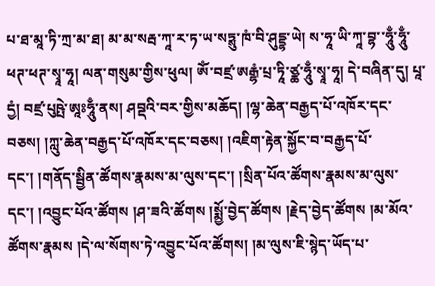པ་ཐ་མཱ་ཏི་ཀྲ་མ་ཐ། མ་མ་སརྦ་ཀཱ་ར་ཏ་ཡ་སཏྶུ་ཁཾ་བི་ཤུདྡྷ་ཡེ། ས་ཧཱ་ཡི་ཀཱ་བྷ་་ཧཱུྃ་ཧཱུྃ་ཕཊ་ཕཊ་སྭཱ་ཧཱ། ལན་གསུམ་གྱིས་ཕུལ། ༀ་བཛྲ་ཨརྒྷཾ་པྲ་ཏཱི་ཙྪ་ཧཱུྃ་སྭཱ་ཧཱ། དེ་བཞིན་དུ། པཱ་དྱཾ། བཛྲ་པུཥྤེ་ཨཱཿཧཱུྃ་ནས། ཤབྡའི་བར་གྱིས་མཆོད། །ལྷ་ཆེན་བརྒྱད་པོ་འཁོར་དང་བཅས། །ཀླུ་ཆེན་བརྒྱད་པོ་འཁོར་དང་བཅས། །འཇིག་རྟེན་སྐྱོང་བ་བརྒྱད་པོ་དང་། །གནོད་སྦྱིན་ཚོགས་རྣམས་མ་ལུས་དང་། །སྲིན་པོའ་ཚོགས་རྣམས་མ་ལུས་དང་། །འབྱུང་པོའ་ཚོགས །ཤ་ཟའི་ཚོགས །སྨྱོ་བྱེད་ཚོགས །རྗེད་བྱེད་ཚོགས །མ་མོའ་ཚོགས་རྣམས །དེ་ལ་སོགས་ཏེ་འབྱུང་པོའ་ཚོགས། །མ་ལུས་ཇི་སྙེད་ཡོད་པ་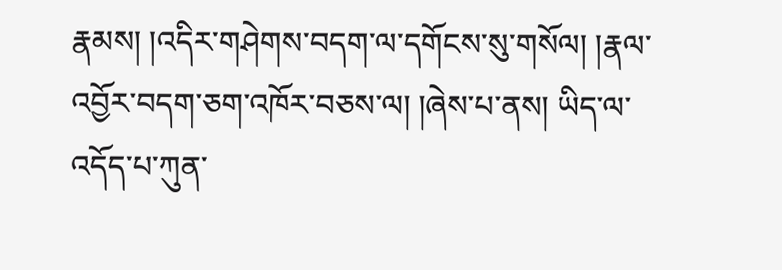རྣམས། །འདིར་གཤེགས་བདག་ལ་དགོངས་སུ་གསོལ། །རྣལ་འབྱོར་བདག་ཅག་འཁོར་བཅས་ལ། །ཞེས་པ་ནས། ཡིད་ལ་འདོད་པ་ཀུན་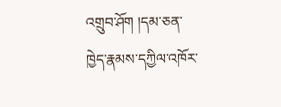འགྲུབ་ཤོག །དམ་ཅན་ཁྱེད་རྣམས་དཀྱིལ་འཁོར་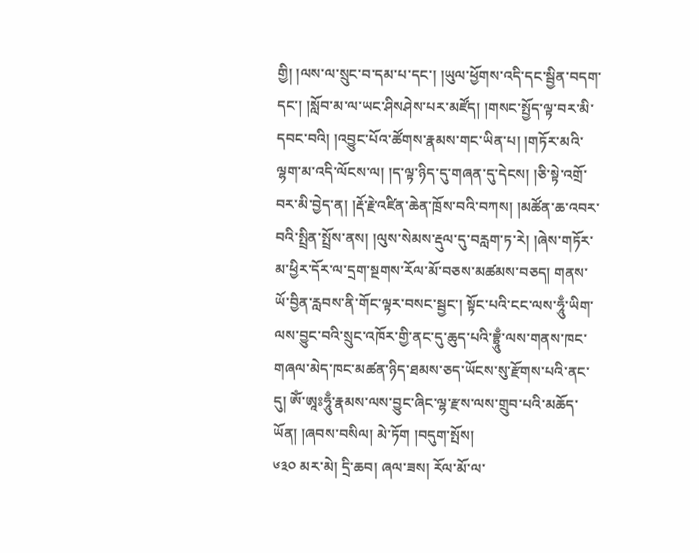གྱི། །ལས་ལ་སྲུང་བ་དམ་པ་དང་། །ཡུལ་ཕྱོགས་འདི་དང་སྦྱིན་བདག་དང་། །སློབ་མ་ལ་ཡང་ཤིསཤེས་པར་མཛོད། །གསང་སྤྱོད་ལྟ་བར་མི་དབང་བའི། །འབྱུང་པོའ་ཚོགས་རྣམས་གང་ཡིན་པ། །གཏོར་མའི་ལྷག་མ་འདི་ལོངས་ལ། །ད་ལྟ་ཉིད་དུ་གཞན་དུ་དེངས། །ཅི་སྟེ་འགྲོ་བར་མི་བྱེད་ན། །རྡོ་རྗེ་འཛིན་ཆེན་ཁྲོས་བའི་བཀས། །མཚོན་ཆ་འབར་བའི་སྤྲིན་སྤྲོས་ནས། །ལུས་སེམས་རྡུལ་དུ་བརླག་ཏ་རེ། །ཞེས་གཏོར་མ་ཕྱིར་དོར་ལ་དྲག་སྔགས་རོལ་མོ་བཅས་མཚམས་བཅད། གནས་ཡོ་བྱིན་རླབས་ནི་གོང་ལྟར་བསང་སྦྱང་། སྟོང་པའི་ངང་ལས་ཧཱུྃ་ཡིག་ལས་བྱུང་བའི་སྲུང་འཁོར་གྱི་ནང་དུ་ཆུད་པའི་བྷྲཱུྃ་ལས་གནས་ཁང་གཞལ་མེད་ཁང་མཚན་ཉིད་ཐམས་ཅད་ཡོངས་སུ་རྫོགས་པའི་ནང་དུ། ༀ་ཨཱཿཧཱུྃ་རྣམས་ལས་བྱུང་ཞིང་ལྷ་རྫས་ལས་གྲུབ་པའི་མཆོད་ཡོན། །ཞབས་བསིལ། མེ་ཏོག །བདུག་སྤོས།
༦༣༠ མར་མེ། དྲི་ཆབ། ཞལ་ཟས། རོལ་མོ་ལ་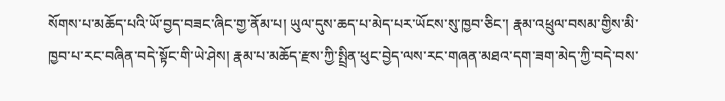སོགས་པ་མཆོད་པའི་ཡོ་བྱད་བཟང་ཞིང་གྱ་ནོམ་པ། ཡུལ་དུས་ཆད་པ་མེད་པར་ཡོངས་སུ་ཁྱབ་ཅིང་། རྣམ་འཕྲུལ་བསམ་གྱིས་མི་ཁྱབ་པ་རང་བཞིན་བདེ་སྟོང་གི་ཡེ་ཤེས། རྣམ་པ་མཆོད་རྫས་ཀྱི་སྤྲིན་ཕུང་བྱེད་ལས་རང་གཞན་མཐའ་དག་ཟག་མེད་ཀྱི་བདེ་བས་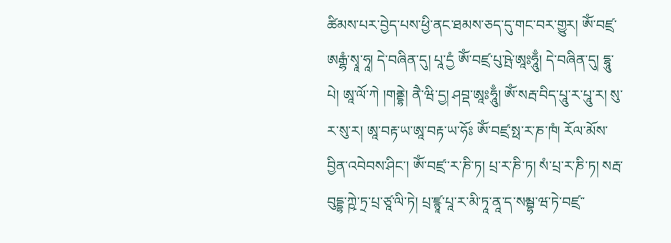ཚིམས་པར་བྱེད་པས་ཕྱི་ནང་ཐམས་ཅད་དུ་གང་བར་གྱུར། ༀ་བཛྲ་ཨརྒྷཾ་སྭཱ་ཧཱ། དེ་བཞིན་དུ། པཱ་དྱཾ ༀ་བཛྲ་པུ་ཥྤེ་ཨཱཿཧཱུྃ། དེ་བཞིན་དུ། དྷཱུ་པེ། ཨཱ་ལོ་ཀེ །གནྡྷེ། ནཻ་ཝི་དྱ། ཤབྡ་ཨཱཿཧཱུྃ། ༀ་སརྦ་བིད་པཱུ་ར་པཱུ་ར། སུ་ར་སུ་ར། ཨཱ་བརྟ་ཡ་ཨཱ་བརྟ་ཡ་ཧོཿ ༀ་བཛྲ་སྥ་ར་ཎ་ཁཾ། རོལ་མོས་བྱིན་འབེབས་ཤིང་། ༀ་བཛྲ་་ར་ཎི་ཏ། པྲ་ར་ཎི་ཏ། སཾ་པྲ་ར་ཎི་ཏ། སརྦ་བུདྡྷ་ཀྵེ་ཏྲ་པྲ་ཙཱ་ལི་ཏེ། པྲ་ཛྙཱ་པཱ་ར་མི་ཏཱ་ནཱ་ད་སམྦྷ་ཝ་ཏེ་བཛྲ་་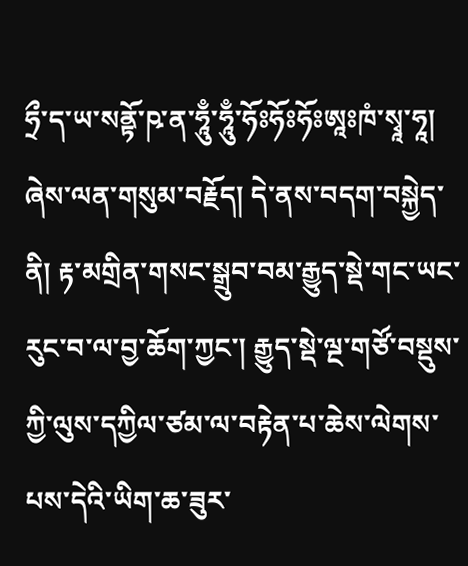ཧྲྀ་ད་ཡ་སནྟོ་ཥ་ན་ཧཱུྃ་ཧཱུྃ་ཧོཿཧོཿཧོཿཨཱཿཁཾ་སྭཱ་ཧཱ། ཞེས་ལན་གསུམ་བརྗོད། དེ་ནས་བདག་བསྐྱེད་ནི། རྟ་མགྲིན་གསང་སྒྲུབ་བམ་རྒྱུད་སྡེ་གང་ཡང་རུང་བ་ལ་བྱ་ཆོག་ཀྱང་། རྒྱུད་སྡེ་ལྔ་གཙོ་བསྡུས་ཀྱི་ལུས་དཀྱིལ་ཙམ་ལ་བརྟེན་པ་ཆེས་ལེགས་པས་དེའི་ཡིག་ཆ་ཟུར་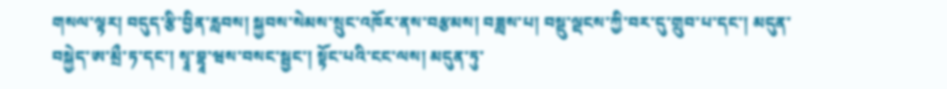གསལ་ལྟར། བདུད་རྩི་བྱིན་རླབས། སྐྱབས་སེམས་སྲུང་འཁོར་ནས་བརྩམས། བཟླས་པ། བསྡུ་ལྡངས་ཀྱི་བར་དུ་གྲུབ་པ་དང་། མདུན་བསྐྱེད་ཨ་མྲྀ་ཏ་དང་། སྭཱ་བྷཱ་ཝས་བསང་སྦྱང་། སྟོང་པའི་ངང་ལས། མདུན་ཏུ་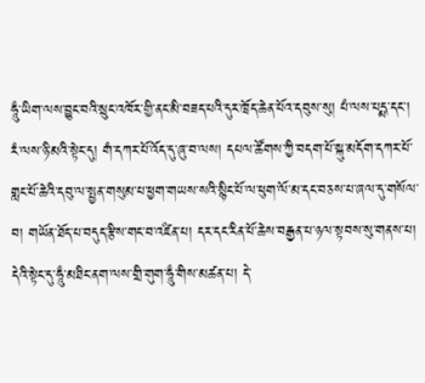ཧཱུྃ་ཡིག་ལས་བྱུང་བའི་སྲུང་འཁོར་གྱི་ནང་མི་བཟད་པའི་དུར་ཁྲོད་ཆེན་པོའ་དབུས་སུ། པཾ་ལས་པདྨ་དང་། རཾ་ལས་ཉི་མའི་སྟེང་དུ། གཾ་དཀར་པོ་འོད་དུ་ཞུ་བ་ལས། དཔལ་ཚོགས་ཀྱི་བདག་པོ་སྐུ་མདོག་དཀར་པོ་གླང་པོ་ཆེའི་དབུ་ལ་སྤྱན་གསུམ་པ་ཕྱག་གཡས་སའི་སྙིང་པོ་ལ་ཕུག་ལོ་མ་དང་བཅས་པ་ཞལ་དུ་གསོལ་བ། གཡོན་ཐོད་པ་བདུད་རྩིས་གང་བ་འཛིན་པ། དར་དང་རིན་པོ་ཆེས་བརྒྱན་པ་ཉལ་སྟབས་སུ་གནས་པ། དེའི་སྟེང་དུ་ཧཱུྃ་མཐིང་ནག་ལས་གྲི་གུག་ཧཱུྃ་གིས་མཚན་པ། དེ་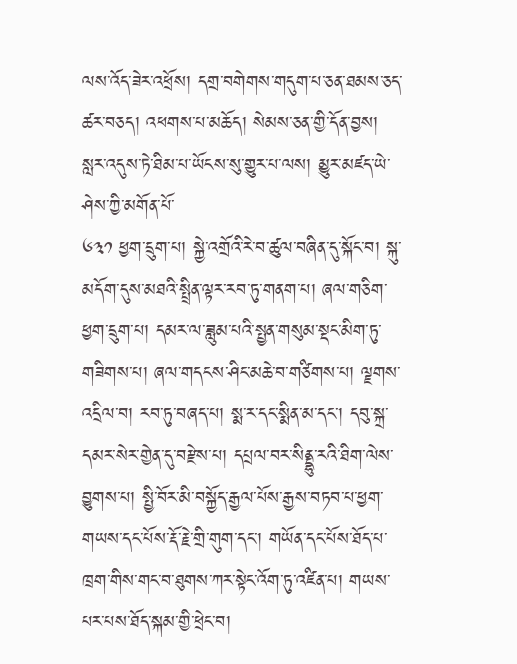ལས་འོད་ཟེར་འཕྲོས། དགྲ་བགེགས་གདུག་པ་ཅན་ཐམས་ཅད་ཚར་བཅད། འཕགས་པ་མཆོད། སེམས་ཅན་གྱི་དོན་བྱས། སླར་འདུས་ཏེ་ཐིམ་པ་ཡོངས་སུ་གྱུར་པ་ལས། མྱུར་མཛད་ཡེ་ཤེས་ཀྱི་མགོན་པོ་
༦༣༡ ཕྱག་དྲུག་པ། སྐྱེ་འགྲོའི་རེ་བ་ཚུལ་བཞིན་དུ་སྐོང་བ། སྐུ་མདོག་དུས་མཐའི་སྤྲིན་ལྟར་རབ་ཏུ་གནག་པ། ཞལ་གཅིག་ཕྱག་དྲུག་པ། དམར་ལ་ཟླུམ་པའི་སྤྱན་གསུམ་སྡང་མིག་ཏུ་གཟིགས་པ། ཞལ་གདངས་ཤིང་མཆེ་བ་གཙིགས་པ། ལྗགས་འདྲིལ་བ། རབ་ཏུ་བཞད་པ། སྨ་ར་དང་སྨིན་མ་དང་། དབུ་སྐྲ་དམར་སེར་གྱེན་དུ་བརྫེས་པ། དཔྲལ་བར་སིནྡྷུ་རའི་ཐིག་ལེས་བྱུགས་པ། སྤྱི་བོར་མི་བསྐྱོད་རྒྱལ་པོས་རྒྱས་བཏབ་པ་ཕྱག་གཡས་དང་པོས་རྡོ་རྗེ་གྲི་གུག་དང་། གཡོན་དང་པོས་ཐོད་པ་ཁྲག་གིས་གང་བ་ཐུགས་ཀར་སྟེང་འོག་ཏུ་འཛིན་པ། གཡས་པར་པས་ཐོད་སྐམ་གྱི་ཕྲེང་བ།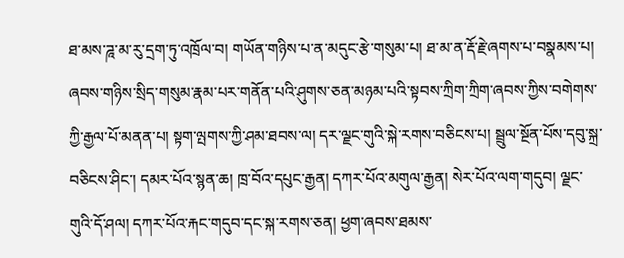ཐ་མས་ཌཱ་མ་རུ་དྲག་ཏུ་འཁྲོལ་བ། གཡོན་གཉིས་པ་ན་མདུང་རྩེ་གསུམ་པ། ཐ་མ་ན་རྡོ་རྗེ་ཞགས་པ་བསྣམས་པ། ཞབས་གཉིས་སྲིད་གསུམ་རྣམ་པར་གནོན་པའི་ཤུགས་ཅན་མཉམ་པའི་སྟབས་ཀྲིག་ཀྲིག་ཞབས་ཀྱིས་བགེགས་ཀྱི་རྒྱལ་པོ་མནན་པ། སྟག་ལྤགས་ཀྱི་ཤམ་ཐབས་ལ། དར་ལྗང་གུའི་སྐེ་རགས་བཅིངས་པ། སྦྲུལ་སྔོན་པོས་དབུ་སྐྲ་བཅིངས་ཤིང་། དམར་པོའ་སྙན་ཆ། ཁྲ་བོའ་དཔུང་རྒྱན། དཀར་པོའ་མགུལ་རྒྱན། སེར་པོའ་ལག་གདུབ། ལྗང་གུའི་དོ་ཤལ། དཀར་པོའ་རྐང་གདུབ་དང་སྐ་རགས་ཅན། ཕྱག་ཞབས་ཐམས་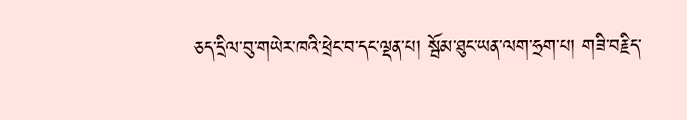ཅད་དྲིལ་བུ་གཡེར་ཁའི་ཕྲེང་བ་དང་ལྡན་པ། སྦོམ་ཐུང་ཡན་ལག་ཧྲག་པ། གཟི་བརྗིད་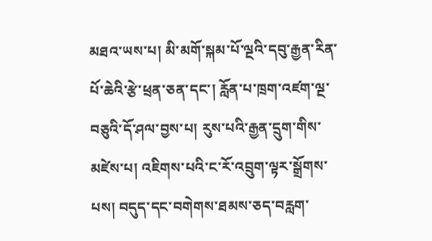མཐའ་ཡས་པ། མི་མགོ་སྐམ་པོ་ལྔའི་དབུ་རྒྱན་རིན་པོ་ཆེའི་རྩེ་ཕྲན་ཅན་དང་། རློན་པ་ཁྲག་འཛག་ལྔ་བཅུའི་དོ་ཤལ་བྱས་པ། རུས་པའི་རྒྱན་དྲུག་གིས་མཛེས་པ། འཇིགས་པའི་ང་རོ་འབྲུག་ལྟར་སྒྲོགས་པས། བདུད་དང་བགེགས་ཐམས་ཅད་བརླག་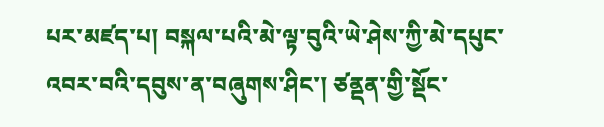པར་མཛད་པ། བསྐལ་པའི་མེ་ལྟ་བུའི་ཡེ་ཤེས་ཀྱི་མེ་དཔུང་འབར་བའི་དབུས་ན་བཞུགས་ཤིང་། ཙནྡན་གྱི་སྡོང་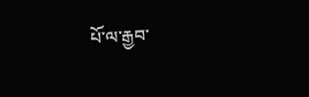པོ་ལ་རྒྱབ་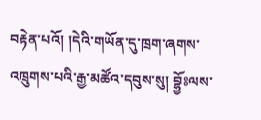བརྟེན་པའོ། །དེའི་གཡོན་དུ་ཁྲག་ཞགས་འཁྲུགས་པའི་རྒྱ་མཚོའ་དབུས་སུ། བྷྱོཿལས་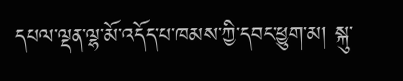དཔལ་ལྡན་ལྷ་མོ་འདོད་པ་ཁམས་ཀྱི་དབང་ཕྱུག་མ། སྐུ་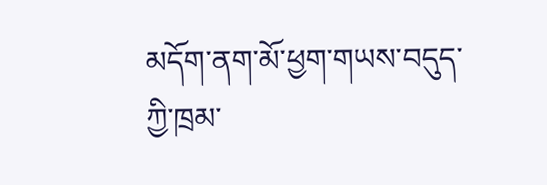མདོག་ནག་མོ་ཕྱག་གཡས་བདུད་ཀྱི་ཁྲམ་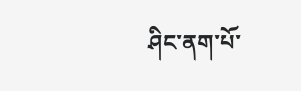ཤིང་ནག་པོ་